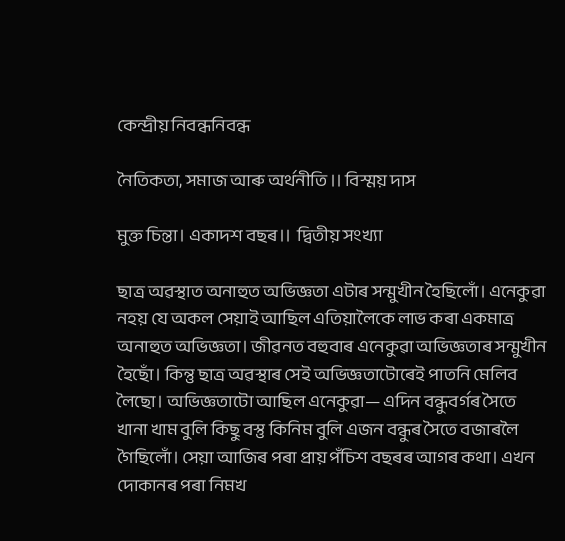কেন্দ্ৰীয় নিবন্ধনিবন্ধ

নৈতিকতা, সমাজ আৰু অৰ্থনীতি ।। বিস্ময় দাস

মুক্ত চিন্তা। একাদশ বছৰ।।  দ্বিতীয় সংখ্যা

ছাত্ৰ অৱস্থাত অনাহুত অভিজ্ঞতা এটাৰ সন্মুখীন হৈছিলোঁ। এনেকুৱা নহয় যে অকল সেয়াই আছিল এতিয়ালৈকে লাভ কৰা একমাত্ৰ অনাহুত অভিজ্ঞতা। জীৱনত বহুবাৰ এনেকুৱা অভিজ্ঞতাৰ সন্মুখীন হৈছোঁ। কিন্তু ছাত্ৰ অৱস্থাৰ সেই অভিজ্ঞতাটোৰেই পাতনি মেলিব লৈছো। অভিজ্ঞতাটো আছিল এনেকুৱা— এদিন বন্ধুবৰ্গৰ সৈতে খানা খাম বুলি কিছু বস্তু কিনিম বুলি এজন বন্ধুৰ সৈতে বজাৰলৈ গৈছিলোঁ। সেয়া আজিৰ পৰা প্ৰায় পঁচিশ বছৰৰ আগৰ কথা। এখন দোকানৰ পৰা নিমখ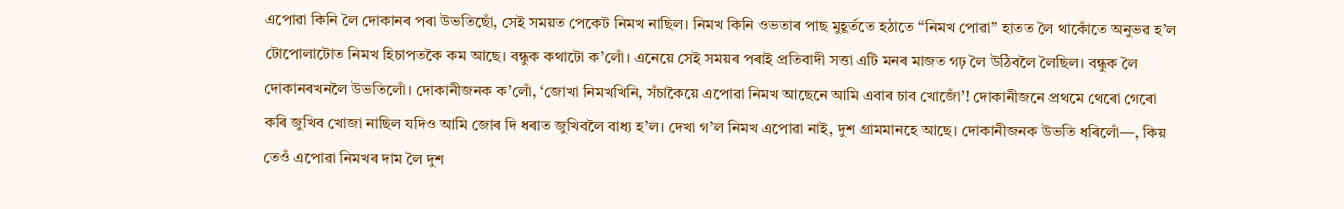এপোৱা কিনি লৈ দোকানৰ পৰা উভতিছোঁ, সেই সময়ত পেকেট নিমখ নাছিল। নিমখ কিনি ওভতাৰ পাছ মুহূৰ্ততে হঠাতে “নিমখ পোৱা” হাতত লৈ থাকোঁতে অনুভৱ হ’ল টোপোলাটোত নিমখ হিচাপতকৈ কম আছে। বন্ধুক কথাটো ক’লোঁ। এনেয়ে সেই সময়ৰ পৰাই প্ৰতিবাদী সত্তা এটি মনৰ মাজত গঢ় লৈ উঠিবলৈ লৈছিল। বন্ধুক লৈ দোকানৰখনলৈ উভতিলোঁ। দোকানীজনক ক’লোঁ, ‘জোখা নিমখখিনি, সঁচাকৈয়ে এপোৱা নিমখ আছেনে আমি এবাৰ চাব খোজোঁ’! দোকানীজনে প্ৰথমে থেৰো গেৰো কৰি জুখিব খোজা নাছিল যদিও আমি জোৰ দি ধৰাত জুখিবলৈ বাধ্য হ’ল। দেখা গ’ল নিমখ এপোৱা নাই, দুশ গ্ৰামমানহে আছে। দোকানীজনক উভতি ধৰিলোঁ—, কিয় তেওঁ এপোৱা নিমখৰ দাম লৈ দুশ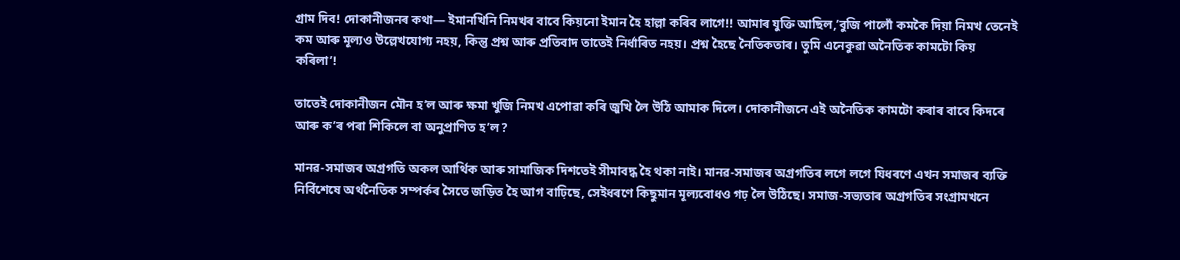গ্ৰাম দিব! দোকানীজনৰ কথা— ইমানখিনি নিমখৰ বাবে কিয়নো ইমান হৈ হাল্লা কৰিব লাগে!! আমাৰ যুক্তি আছিল,’বুজি পালোঁ কমকৈ দিয়া নিমখ তেনেই কম আৰু মূল্যও উল্লেখযোগ্য নহয়, কিন্তু প্ৰশ্ন আৰু প্ৰতিবাদ তাতেই নিৰ্ধাৰিত নহয়। প্ৰশ্ন হৈছে নৈতিকতাৰ। তুমি এনেকুৱা অনৈতিক কামটো কিয় কৰিলা’!

তাতেই দোকানীজন মৌন হ’ল আৰু ক্ষমা খুজি নিমখ এপোৱা কৰি জুখি লৈ উঠি আমাক দিলে। দোকানীজনে এই অনৈতিক কামটো কৰাৰ বাবে কিদৰে আৰু ক’ৰ পৰা শিকিলে বা অনুপ্ৰাণিত হ’ল?

মানৱ-সমাজৰ অগ্ৰগতি অকল আৰ্থিক আৰু সামাজিক দিশতেই সীমাবদ্ধ হৈ থকা নাই। মানৱ-সমাজৰ অগ্ৰগতিৰ লগে লগে যিধৰণে এখন সমাজৰ ব্যক্তি নিৰ্বিশেষে অৰ্থনৈতিক সম্পৰ্কৰ সৈতে জড়িত হৈ আগ বাঢ়িছে, সেইধৰণে কিছুমান মূল্যবোধও গঢ় লৈ উঠিছে। সমাজ-সভ্যতাৰ অগ্ৰগতিৰ সংগ্ৰামখনে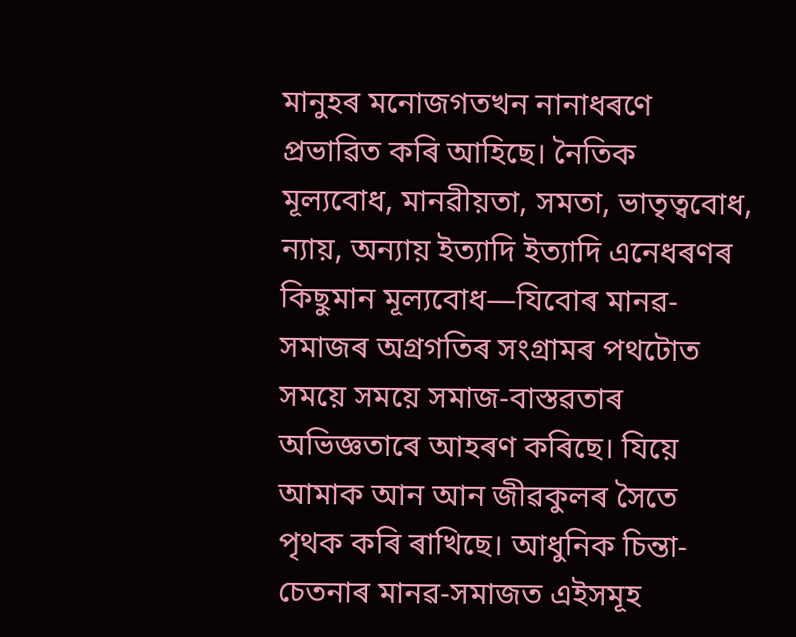মানুহৰ মনোজগতখন নানাধৰণে প্ৰভাৱিত কৰি আহিছে। নৈতিক মূল্যবোধ, মানৱীয়তা, সমতা, ভাতৃত্ববোধ, ন্যায়, অন্যায় ইত্যাদি ইত্যাদি এনেধৰণৰ কিছুমান মূল্যবোধ—যিবোৰ মানৱ-সমাজৰ অগ্ৰগতিৰ সংগ্ৰামৰ পথটোত সময়ে সময়ে সমাজ-বাস্তৱতাৰ অভিজ্ঞতাৰে আহৰণ কৰিছে। যিয়ে আমাক আন আন জীৱকুলৰ সৈতে পৃথক কৰি ৰাখিছে। আধুনিক চিন্তা-চেতনাৰ মানৱ-সমাজত এইসমূহ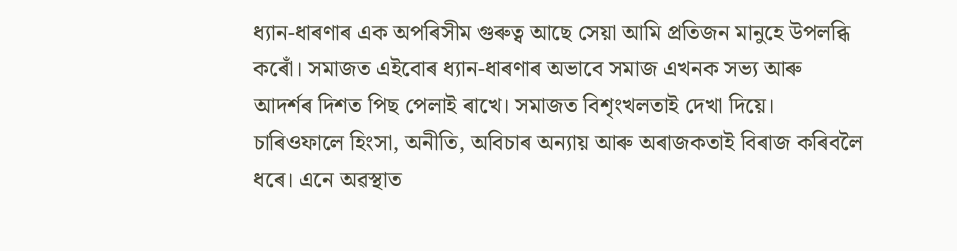ধ্যান-ধাৰণাৰ এক অপৰিসীম গুৰুত্ব আছে সেয়া আমি প্ৰতিজন মানুহে উপলব্ধি কৰোঁ। সমাজত এইবোৰ ধ্যান-ধাৰণাৰ অভাবে সমাজ এখনক সভ্য আৰু আদৰ্শৰ দিশত পিছ পেলাই ৰাখে। সমাজত বিশৃংখলতাই দেখা দিয়ে। চাৰিওফালে হিংসা, অনীতি, অবিচাৰ অন্যায় আৰু অৰাজকতাই বিৰাজ কৰিবলৈ ধৰে। এনে অৱস্থাত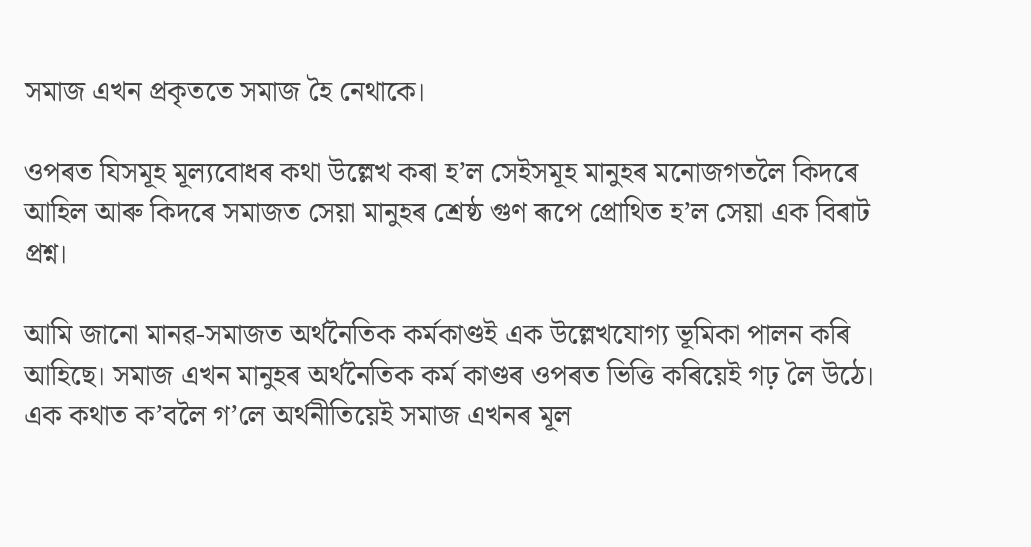সমাজ এখন প্ৰকৃততে সমাজ হৈ নেথাকে।

ওপৰত যিসমূহ মূল্যবোধৰ কথা উল্লেখ কৰা হ’ল সেইসমূহ মানুহৰ মনোজগতলৈ কিদৰে আহিল আৰু কিদৰে সমাজত সেয়া মানুহৰ শ্ৰেষ্ঠ গুণ ৰূপে প্ৰোথিত হ’ল সেয়া এক বিৰাট প্ৰশ্ন।

আমি জানো মানৱ-সমাজত অৰ্থনৈতিক কৰ্মকাণ্ডই এক উল্লেখযোগ্য ভূমিকা পালন কৰি আহিছে। সমাজ এখন মানুহৰ অৰ্থনৈতিক কৰ্ম কাণ্ডৰ ওপৰত ভিত্তি কৰিয়েই গঢ় লৈ উঠে। এক কথাত ক’বলৈ গ’লে অৰ্থনীতিয়েই সমাজ এখনৰ মূল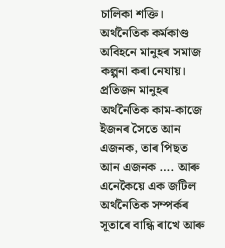চালিকা শক্তি। অৰ্থনৈতিক কৰ্মকাণ্ড অবিহনে মানুহৰ সমাজ কল্পনা কৰা নেযায়। প্ৰতিজন মানুহৰ অৰ্থনৈতিক কাম-কাজে ইজনৰ সৈতে আন এজনক, তাৰ পিছত আন এজনক …. আৰু এনেকৈয়ে এক জটিল অৰ্থনৈতিক সম্পৰ্কৰ সূতাৰে বান্ধি ৰাখে আৰু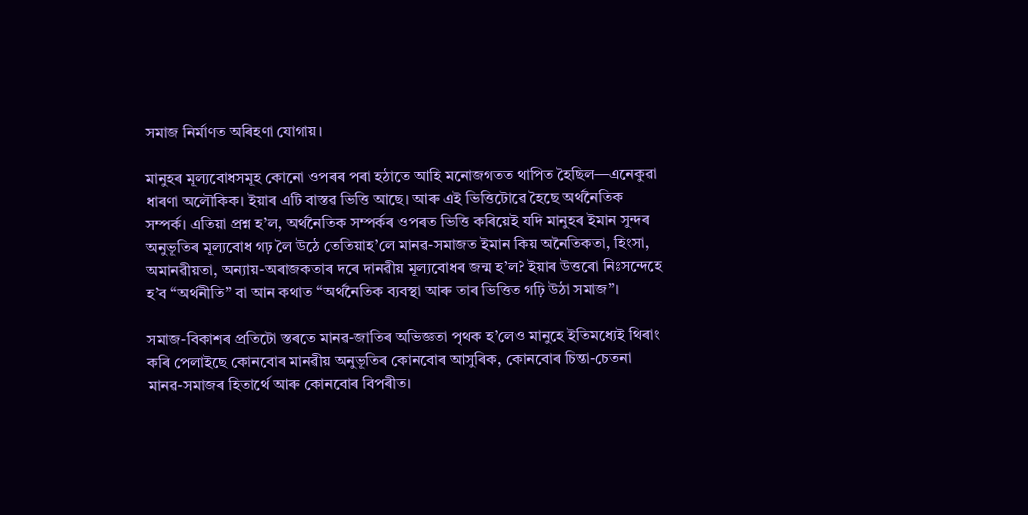সমাজ নিৰ্মাণত অৰিহণা যোগায়।

মানুহৰ মূল্যবোধসমূহ কোনো ওপৰৰ পৰা হঠাতে আহি মনোজগতত থাপিত হৈছিল—এনেকুৱা ধাৰণা অলৌকিক। ইয়াৰ এটি বাস্তৱ ভিত্তি আছে। আৰু এই ভিত্তিটোৱে হৈছে অৰ্থনৈতিক সম্পৰ্ক। এতিয়া প্ৰশ্ন হ’ল, অৰ্থনৈতিক সম্পৰ্কৰ ওপৰত ভিত্তি কৰিয়েই যদি মানুহৰ ইমান সুন্দৰ অনুভূতিৰ মূল্যবোধ গঢ় লৈ উঠে তেতিয়াহ’লে মানৱ-সমাজত ইমান কিয় অনৈতিকতা, হিংসা, অমানৱীয়তা, অন্যায়-অৰাজকতাৰ দৰে দানৱীয় মূল্যবোধৰ জন্ম হ’ল? ইয়াৰ উত্তৰো নিঃসন্দেহে হ’ব “অৰ্থনীতি” বা আন কথাত “অৰ্থনৈতিক ব্যবস্থা আৰু তাৰ ভিত্তিত গঢ়ি উঠা সমাজ”।

সমাজ-বিকাশৰ প্ৰতিটো স্তৰতে মানৱ-জাতিৰ অভিজ্ঞতা পৃথক হ’লেও মানুহে ইতিমধ্যেই থিৰাং কৰি পেলাইছে কোনবোৰ মানৱীয় অনুভূতিৰ কোনবোৰ আসুৰিক, কোনবোৰ চিন্তা-চেতনা মানৱ-সমাজৰ হিতাৰ্থে আৰু কোনবোৰ বিপৰীত।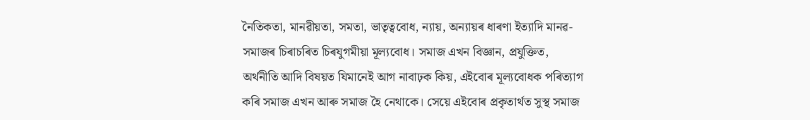নৈতিকতা, মানৱীয়তা, সমতা, ভাতৃত্ববোধ, ন্যায়, অন্যায়ৰ ধাৰণা ইত্যাদি মানৱ-সমাজৰ চিৰাচৰিত চিৰযুগমীয়া মূল্যবোধ। সমাজ এখন বিজ্ঞান, প্ৰযুক্তিত, অৰ্থনীতি আদি বিষয়ত যিমানেই আগ নাবাঢ়ক কিয়, এইবোৰ মূল্যবোধক পৰিত্যাগ কৰি সমাজ এখন আৰু সমাজ হৈ নেথাকে। সেয়ে এইবোৰ প্ৰকৃতাৰ্থত সুস্থ সমাজ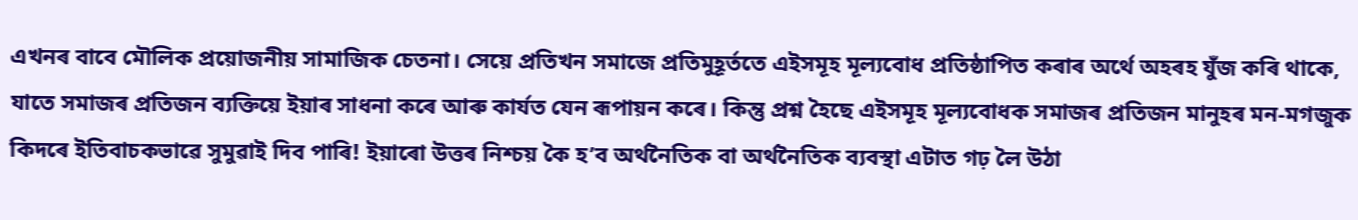এখনৰ বাবে মৌলিক প্ৰয়োজনীয় সামাজিক চেতনা। সেয়ে প্ৰতিখন সমাজে প্ৰতিমুহূৰ্ততে এইসমূহ মূল্যবোধ প্ৰতিষ্ঠাপিত কৰাৰ অৰ্থে অহৰহ যুঁজ কৰি থাকে, যাতে সমাজৰ প্ৰতিজন ব্যক্তিয়ে ইয়াৰ সাধনা কৰে আৰু কাৰ্যত যেন ৰূপায়ন কৰে। কিন্তু প্ৰশ্ন হৈছে এইসমূহ মূল্যবোধক সমাজৰ প্ৰতিজন মানুহৰ মন-মগজুক কিদৰে ইতিবাচকভাৱে সুমুৱাই দিব পাৰি! ইয়াৰো উত্তৰ নিশ্চয় কৈ হ’ব অৰ্থনৈতিক বা অৰ্থনৈতিক ব্যবস্থা এটাত গঢ় লৈ উঠা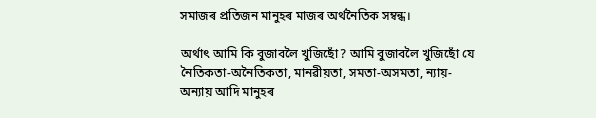সমাজৰ প্ৰতিজন মানুহৰ মাজৰ অৰ্থনৈতিক সম্বন্ধ।

অৰ্থাৎ আমি কি বুজাবলৈ খুজিছোঁ? আমি বুজাবলৈ খুজিছোঁ যে নৈতিকতা-অনৈতিকতা, মানৱীয়তা, সমতা-অসমতা, ন্যায়-অন্যায় আদি মানুহৰ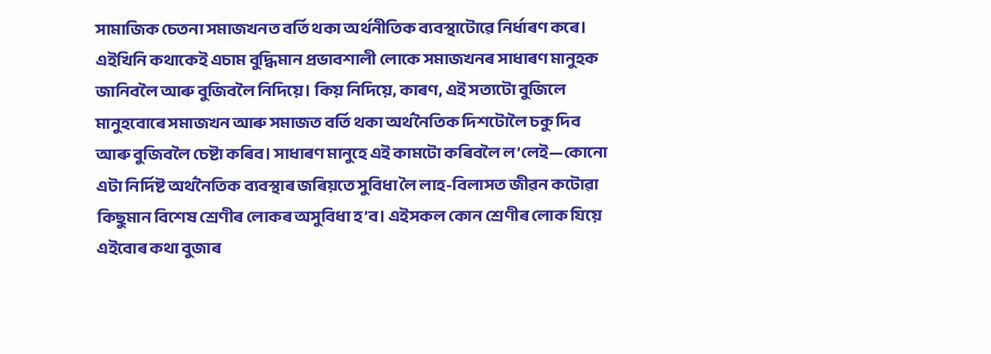সামাজিক চেতনা সমাজখনত বৰ্তি থকা অৰ্থনীতিক ব্যবস্থাটোৱে নিৰ্ধাৰণ কৰে। এইখিনি কথাকেই এচাম বুদ্ধিমান প্ৰভাবশালী লোকে সমাজখনৰ সাধাৰণ মানুহক জানিবলৈ আৰু বুজিবলৈ নিদিয়ে। কিয় নিদিয়ে, কাৰণ, এই সত্যটো বুজিলে মানুহবোৰে সমাজখন আৰু সমাজত বৰ্তি থকা অৰ্থনৈতিক দিশটোলৈ চকু দিব আৰু বুজিবলৈ চেষ্টা কৰিব। সাধাৰণ মানুহে এই কামটো কৰিবলৈ ল’লেই—কোনো এটা নিৰ্দিষ্ট অৰ্থনৈতিক ব্যবস্থাৰ জৰিয়তে সুবিধা লৈ লাহ-বিলাসত জীৱন কটোৱা কিছুমান বিশেষ শ্ৰেণীৰ লোকৰ অসুবিধা হ’ব। এইসকল কোন শ্ৰেণীৰ লোক যিয়ে এইবোৰ কথা বুজাৰ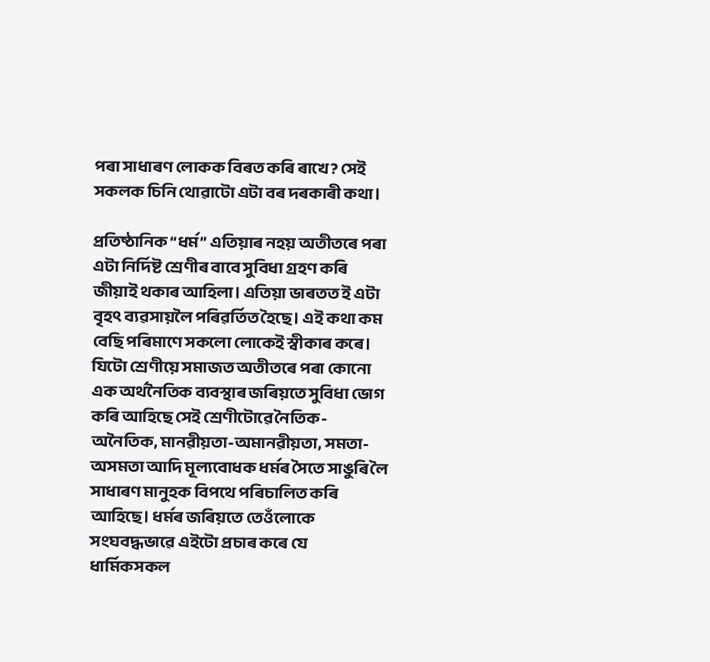পৰা সাধাৰণ লোকক বিৰত কৰি ৰাখে‌? সেই সকলক চিনি থোৱাটো এটা বৰ দৰকাৰী কথা।

প্ৰতিষ্ঠানিক “ধৰ্ম” এতিয়াৰ নহয় অতীতৰে পৰা এটা নিৰ্দিষ্ট শ্ৰেণীৰ বাবে সুবিধা গ্ৰহণ কৰি জীয়াই থকাৰ আহিলা। এতিয়া ভাৰতত ই এটা বৃহৎ ব্যৱসায়লৈ পৰিৱৰ্তিত হৈছে। এই কথা কম বেছি পৰিমাণে সকলো লোকেই স্বীকাৰ কৰে। যিটো শ্ৰেণীয়ে সমাজত অতীতৰে পৰা কোনো এক অৰ্থনৈতিক ব্যবস্থাৰ জৰিয়তে সুবিধা ভোগ কৰি আহিছে সেই শ্ৰেণীটোৱে নৈতিক-অনৈতিক, মানৱীয়তা-অমানৱীয়তা, সমতা-অসমতা আদি মূল্যবোধক ধৰ্মৰ সৈতে সাঙুৰি লৈ সাধাৰণ মানুহক বিপথে পৰিচালিত কৰি আহিছে। ধৰ্মৰ জৰিয়তে তেওঁলোকে সংঘবদ্ধভাৱে এইটো প্ৰচাৰ কৰে যে ধাৰ্মিকসকল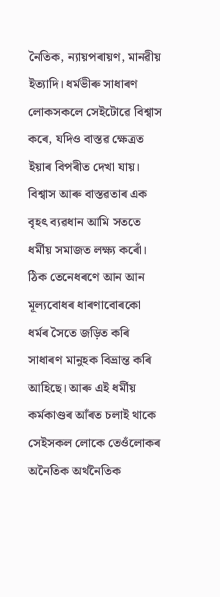নৈতিক, ন্যায়পৰায়ণ, মানৱীয় ইত্যাদি। ধৰ্মভীৰু সাধাৰণ লোকসকলে সেইটোৱে বিশ্বাস কৰে, যদিও বাস্তৱ ক্ষেত্ৰত ইয়াৰ বিপৰীত দেখা যায়। বিশ্বাস আৰু বাস্তৱতাৰ এক বৃহৎ ব্যৱধান আমি সততে ধৰ্মীয় সমাজত লক্ষ্য কৰোঁ। ঠিক তেনেধৰণে আন আন মূল্যবোধৰ ধাৰণাবোৰকো ধৰ্মৰ সৈতে জড়িত কৰি সাধাৰণ মানুহক বিভ্ৰান্ত কৰি আহিছে। আৰু এই ধৰ্মীয় কৰ্মকাণ্ডৰ আঁৰত চলাই থাকে সেইসকল লোকে তেওঁলোকৰ অনৈতিক অৰ্থনৈতিক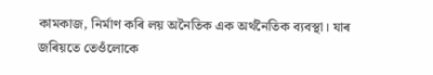কামকাজ, নিৰ্মাণ কৰি লয় অনৈতিক এক অৰ্থনৈতিক ব্যবস্থা। যাৰ জৰিয়তে তেওঁলোকে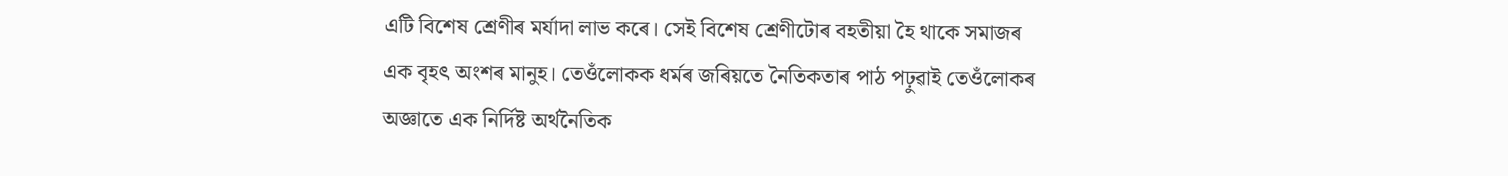এটি বিশেষ শ্ৰেণীৰ মৰ্যাদা লাভ কৰে। সেই বিশেষ শ্ৰেণীটোৰ বহতীয়া হৈ থাকে সমাজৰ এক বৃহৎ অংশৰ মানুহ। তেওঁলোকক ধৰ্মৰ জৰিয়তে নৈতিকতাৰ পাঠ পঢ়ুৱাই তেওঁলোকৰ অজ্ঞাতে এক নিৰ্দিষ্ট অৰ্থনৈতিক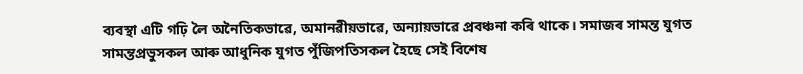ব্যবস্থা এটি গঢ়ি লৈ অনৈতিকভাৱে, অমানৱীয়ভাৱে, অন্যায়ভাৱে প্ৰবঞ্চনা কৰি থাকে। সমাজৰ সামন্ত যুগত সামন্তপ্ৰভুসকল আৰু আধুনিক যুগত পুঁজিপতিসকল হৈছে সেই বিশেষ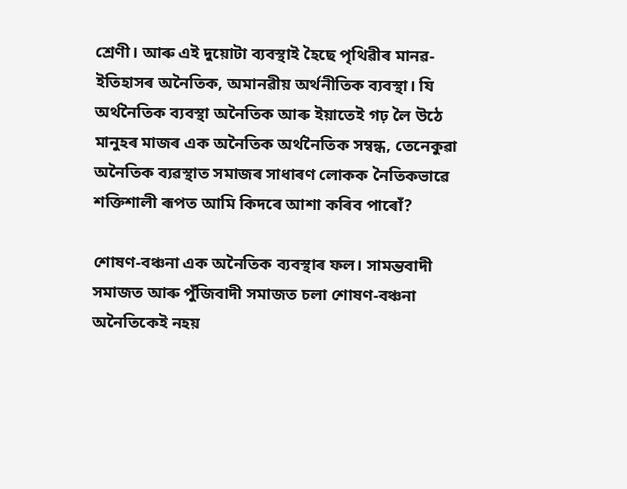শ্ৰেণী। আৰু এই দুয়োটা ব্যবস্থাই হৈছে পৃথিৱীৰ মানৱ-ইতিহাসৰ অনৈতিক, অমানৱীয় অৰ্থনীতিক ব্যবস্থা। যি অৰ্থনৈতিক ব্যবস্থা অনৈতিক আৰু ইয়াতেই গঢ় লৈ উঠে মানুহৰ মাজৰ এক অনৈতিক অৰ্থনৈতিক সম্বন্ধ, তেনেকুৱা অনৈতিক ব্যৱস্থাত সমাজৰ সাধাৰণ লোকক নৈতিকভাৱে শক্তিশালী ৰূপত আমি কিদৰে আশা কৰিব পাৰোঁ‌?

শোষণ-বঞ্চনা এক অনৈতিক ব্যবস্থাৰ ফল। সামন্তবাদী সমাজত আৰু পুঁজিবাদী সমাজত চলা শোষণ-বঞ্চনা অনৈতিকেই নহয়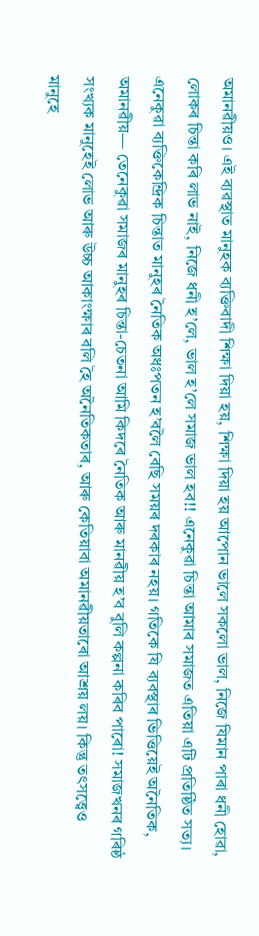অমানৱীয়ও। এই ব্যৱস্থাত মানুহক ব্যক্তিবাদী শিক্ষা দিয়া হয়, শিক্ষা দিয়া হয় আপোন ভালে সকলো ভাল, নিজে যিমান পাৰা ধনী হোৱা, লোকৰ চিন্তা কৰি লাভ নাই, নিজে ধনী হ’লে, ভাল হ’লে সমাজ ভাল হব!! এনেকুৱা চিন্তা আমাৰ সমাজত এতিয়া এটি প্ৰতিষ্ঠিত সত্য। এনেকুৱা ব্যক্তিকেন্দ্ৰিক চিন্তাত মানুহৰ নৈতিক অধঃপতন হ’বলৈ বেছি সময়ৰ দৰকাৰ নহয়। গতিকে যি ব্যবস্থাৰ ভিত্তিয়েই অনৈতিক, অমানৱীয়— তেনেকুৱা সমাজৰ মানুহৰ চিন্তা-চেতনা আমি কিদৰে নৈতিক আৰু মানৱীয় হ’ব বুলি কল্পনা কৰিব পাৰো! সমাজখনৰ গৰিষ্ঠ সংখ্যক মানুহেই লোভ আৰু উচ্চ আকাংক্ষাৰ বলি হৈ অনৈতিকতাৰ, আৰু কেতিয়াবা অমানৱীয়তাৰো আশ্ৰয় লয়। কিন্তু তৎসত্ত্বেও মানুহে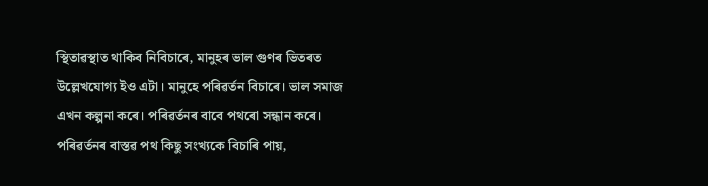স্থিতাৱস্থাত থাকিব নিবিচাৰে, মানুহৰ ভাল গুণৰ ভিতৰত উল্লেখযোগ্য ইও এটা। মানুহে পৰিৱৰ্তন বিচাৰে। ভাল সমাজ এখন কল্পনা কৰে। পৰিৱৰ্তনৰ বাবে পথৰো সন্ধান কৰে। পৰিৱৰ্তনৰ বাস্তৱ পথ কিছু সংখ্যকে বিচাৰি পায়,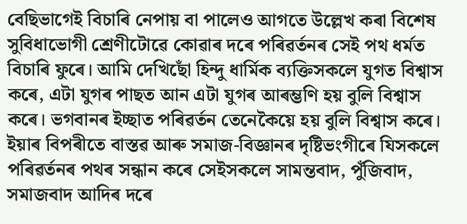বেছিভাগেই বিচাৰি নেপায় বা পালেও আগতে উল্লেখ কৰা বিশেষ সুবিধাভোগী শ্ৰেণীটোৱে কোৱাৰ দৰে পৰিৱৰ্তনৰ সেই পথ ধৰ্মত বিচাৰি ফুৰে। আমি দেখিছোঁ হিন্দু ধাৰ্মিক ব্যক্তিসকলে যুগত বিশ্বাস কৰে, এটা যুগৰ পাছত আন এটা যুগৰ আৰম্ভণি হয় বুলি বিশ্বাস কৰে। ভগবানৰ ইচ্ছাত পৰিৱৰ্তন তেনেকৈয়ে হয় বুলি বিশ্বাস কৰে। ইয়াৰ বিপৰীতে বাস্তৱ আৰু সমাজ-বিজ্ঞানৰ দৃষ্টিভংগীৰে যিসকলে পৰিৱৰ্তনৰ পথৰ সন্ধান কৰে সেইসকলে সামন্তবাদ, পুঁজিবাদ, সমাজবাদ আদিৰ দৰে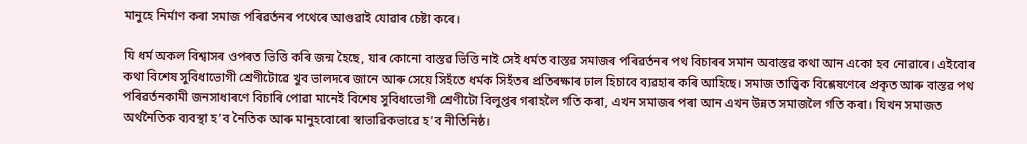মানুহে নিৰ্মাণ কৰা সমাজ পৰিৱৰ্তনৰ পথেৰে আগুৱাই যোৱাৰ চেষ্টা কৰে।

যি ধৰ্ম অকল বিশ্বাসৰ ওপৰত ভিত্তি কৰি জন্ম হৈছে, যাৰ কোনো বাস্তৱ ভিত্তি নাই সেই ধৰ্মত বাস্তৱ সমাজৰ পৰিৱৰ্তনৰ পথ বিচাৰৰ সমান অবাস্তৱ কথা আন একো হব নোৱাৰে। এইবোৰ কথা বিশেষ সুবিধাভোগী শ্ৰেণীটোৱে খুব ভালদৰে জানে আৰু সেয়ে সিহঁতে ধৰ্মক সিহঁতৰ প্ৰতিৰক্ষাৰ ঢাল হিচাবে ব্যৱহাৰ কৰি আহিছে। সমাজ তাত্ত্বিক বিশ্লেষণেৰে প্ৰকৃত আৰু বাস্তৱ পথ পৰিৱৰ্তনকামী জনসাধাৰণে বিচাৰি পোৱা মানেই বিশেষ সুবিধাভোগী শ্ৰেণীটো বিলুপ্তৰ গৰাহলৈ গতি কৰা, এখন সমাজৰ পৰা আন এখন উন্নত সমাজলৈ গতি কৰা। যিখন সমাজত অৰ্থনৈতিক ব্যবস্থা হ’ব নৈতিক আৰু মানুহবোৰো স্বাভাৱিকভাৱে হ’ব নীতিনিষ্ঠ।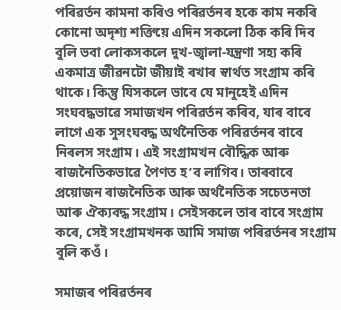পৰিৱৰ্তন কামনা কৰিও পৰিৱৰ্তনৰ হকে কাম নকৰি কোনো অদৃশ্য শক্তিয়ে এদিন সকলো ঠিক কৰি দিব বুলি ভবা লোকসকলে দুখ-জ্বালা-যন্ত্ৰণা সহ্য কৰি একমাত্ৰ জীৱনটো জীয়াই ৰখাৰ স্বাৰ্থত সংগ্ৰাম কৰি থাকে। কিন্তু যিসকলে ভাবে যে মানুহেই এদিন সংঘবদ্ধভাৱে সমাজখন পৰিৱৰ্তন কৰিব, যাৰ বাবে লাগে এক সুসংঘবদ্ধ অৰ্থনৈতিক পৰিৱৰ্তনৰ বাবে নিৰলস সংগ্ৰাম। এই সংগ্ৰামখন বৌদ্ধিক আৰু ৰাজনৈতিকভাৱে পৈণত হ’ব লাগিব। তাৰবাবে প্ৰয়োজন ৰাজনৈতিক আৰু অৰ্থনৈতিক সচেতনতা আৰু ঐক্যবদ্ধ সংগ্ৰাম। সেইসকলে তাৰ বাবে সংগ্ৰাম কৰে, সেই সংগ্ৰামখনক আমি সমাজ পৰিৱৰ্তনৰ সংগ্ৰাম বুলি কওঁ।

সমাজৰ পৰিৱৰ্তনৰ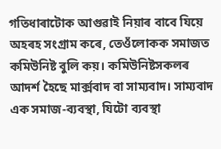গতিধাৰাটোক আগুৱাই নিয়াৰ বাবে যিয়ে অহৰহ সংগ্ৰাম কৰে, তেওঁলোকক সমাজত কমিউনিষ্ট বুলি কয়। কমিউনিষ্টসকলৰ আদৰ্শ হৈছে মাৰ্ক্সবাদ বা সাম্যবাদ। সাম্যবাদ এক সমাজ-ব্যবস্থা, যিটো ব্যবস্থা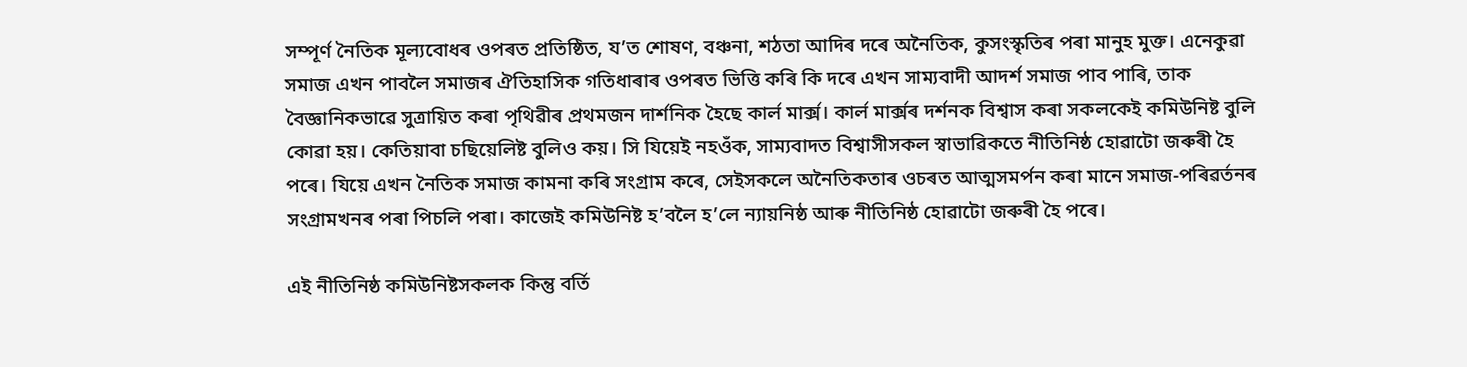সম্পূৰ্ণ নৈতিক মূল্যবোধৰ ওপৰত প্ৰতিষ্ঠিত, য’ত শোষণ, বঞ্চনা, শঠতা আদিৰ দৰে অনৈতিক, কুসংস্কৃতিৰ পৰা মানুহ মুক্ত। এনেকুৱা সমাজ এখন পাবলৈ সমাজৰ ঐতিহাসিক গতিধাৰাৰ ওপৰত ভিত্তি কৰি কি দৰে এখন সাম্যবাদী আদৰ্শ সমাজ পাব পাৰি, তাক বৈজ্ঞানিকভাৱে সুত্ৰায়িত কৰা পৃথিৱীৰ প্ৰথমজন দাৰ্শনিক হৈছে কাৰ্ল মাৰ্ক্স। কাৰ্ল মাৰ্ক্সৰ দৰ্শনক বিশ্বাস কৰা সকলকেই কমিউনিষ্ট বুলি কোৱা হয়। কেতিয়াবা চছিয়েলিষ্ট বুলিও কয়। সি যিয়েই নহওঁক, সাম্যবাদত বিশ্বাসীসকল স্বাভাৱিকতে নীতিনিষ্ঠ হোৱাটো জৰুৰী হৈ পৰে। যিয়ে এখন নৈতিক সমাজ কামনা কৰি সংগ্ৰাম কৰে, সেইসকলে অনৈতিকতাৰ ওচৰত আত্মসমৰ্পন কৰা মানে সমাজ-পৰিৱৰ্তনৰ সংগ্ৰামখনৰ পৰা পিচলি পৰা। কাজেই কমিউনিষ্ট হ’বলৈ হ’লে ন্যায়নিষ্ঠ আৰু নীতিনিষ্ঠ হোৱাটো জৰুৰী হৈ পৰে।

এই নীতিনিষ্ঠ কমিউনিষ্টসকলক কিন্তু বৰ্তি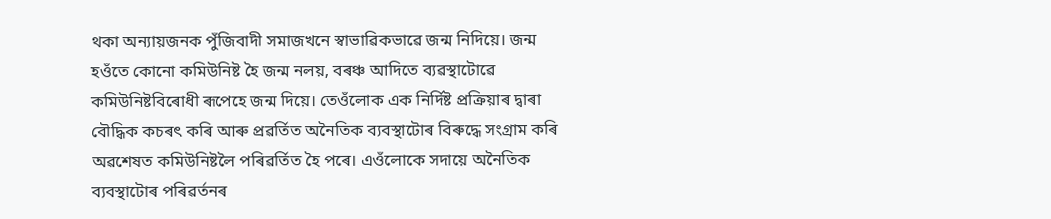থকা অন্যায়জনক পুঁজিবাদী সমাজখনে স্বাভাৱিকভাৱে জন্ম নিদিয়ে। জন্ম হওঁতে কোনো কমিউনিষ্ট হৈ জন্ম নলয়, বৰঞ্চ আদিতে ব্যৱস্থাটোৱে কমিউনিষ্টবিৰোধী ৰূপেহে জন্ম দিয়ে। তেওঁলোক এক নিৰ্দিষ্ট প্ৰক্ৰিয়াৰ দ্বাৰা বৌদ্ধিক কচৰৎ কৰি আৰু প্ৰৱৰ্তিত অনৈতিক ব্যবস্থাটোৰ বিৰুদ্ধে সংগ্ৰাম কৰি অৱশেষত কমিউনিষ্টলৈ পৰিৱৰ্তিত হৈ পৰে। এওঁলোকে সদায়ে অনৈতিক ব্যবস্থাটোৰ পৰিৱৰ্তনৰ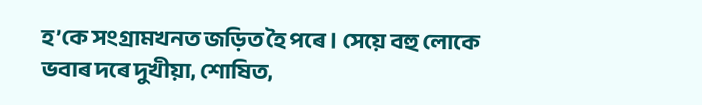হ’কে সংগ্ৰামখনত জড়িত হৈ পৰে। সেয়ে বহু লোকে ভবাৰ দৰে দুখীয়া, শোষিত,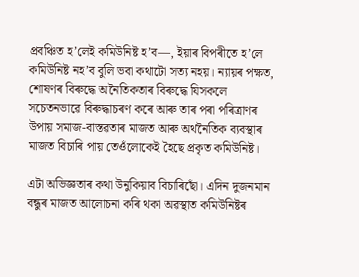প্ৰবঞ্চিত হ’লেই কমিউনিষ্ট হ’ব—, ইয়াৰ বিপৰীতে হ’লে কমিউনিষ্ট নহ’ব বুলি ভবা কথাটো সত্য নহয়। ন্যায়ৰ পক্ষত, শোষণৰ বিৰুদ্ধে অনৈতিকতাৰ বিৰুদ্ধে যিসকলে সচেতনভাৱে বিৰুদ্ধাচৰণ কৰে আৰু তাৰ পৰা পৰিত্ৰাণৰ উপায় সমাজ-বাস্তৱতাৰ মাজত আৰু অৰ্থনৈতিক ব্যবস্থাৰ মাজত বিচাৰি পায় তেওঁলোকেই হৈছে প্ৰকৃত কমিউনিষ্ট।

এটা অভিজ্ঞতাৰ কথা উনুকিয়াব বিচাৰিছোঁ। এদিন দুজনমান বন্ধুৰ মাজত আলোচনা কৰি থকা অৱস্থাত কমিউনিষ্টৰ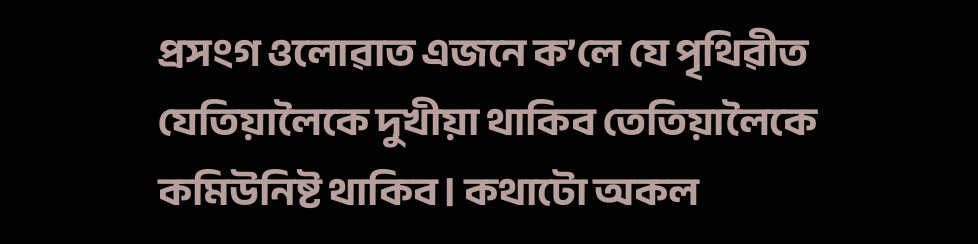প্ৰসংগ ওলোৱাত এজনে ক’লে যে পৃথিৱীত যেতিয়ালৈকে দুখীয়া থাকিব তেতিয়ালৈকে কমিউনিষ্ট থাকিব। কথাটো অকল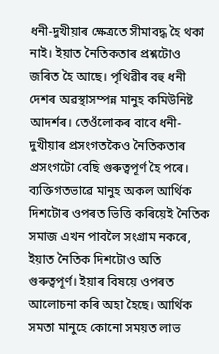ধনী-দুখীয়াৰ ক্ষেত্ৰতে সীমাবদ্ধ হৈ থকা নাই। ইয়াত নৈতিকতাৰ প্ৰশ্নটোও জৰিত হৈ আছে। পৃথিৱীৰ বহু ধনী দেশৰ অৱস্থাসম্পন্ন মানুহ কমিউনিষ্ট আদৰ্শৰ। তেওঁলোকৰ বাবে ধনী-দুখীয়াৰ প্ৰসংগতকৈও নৈতিকতাৰ প্ৰসংগটো বেছি গুৰুত্বপূৰ্ণ হৈ পৰে। ব্যক্তিগতভাৱে মানুহ অকল আৰ্থিক দিশটোৰ ওপৰত ভিত্তি কৰিয়েই নৈতিক সমাজ এখন পাবলৈ সংগ্ৰাম নকৰে, ইয়াত নৈতিক দিশটোও অতি গুৰুত্বপূৰ্ণ। ইয়াৰ বিষয়ে ওপৰত আলোচনা কৰি অহা হৈছে। আৰ্থিক সমতা মানুহে কোনো সময়ত লাভ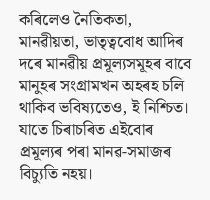কৰিলেও নৈতিকতা, মানৱীয়তা, ভাতৃত্ববোধ আদিৰ দৰে মানৱীয় প্ৰমূল্যসমূহৰ বাবে মানুহৰ সংগ্ৰামখন অহৰহ চলি থাকিব ভবিষ্যতেও, ই নিশ্চিত। যাতে চিৰাচৰিত এইবোৰ প্ৰমূল্যৰ পৰা মানৱ-সমাজৰ বিচ্যুতি নহয়।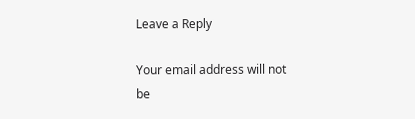Leave a Reply

Your email address will not be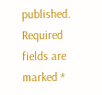published. Required fields are marked *